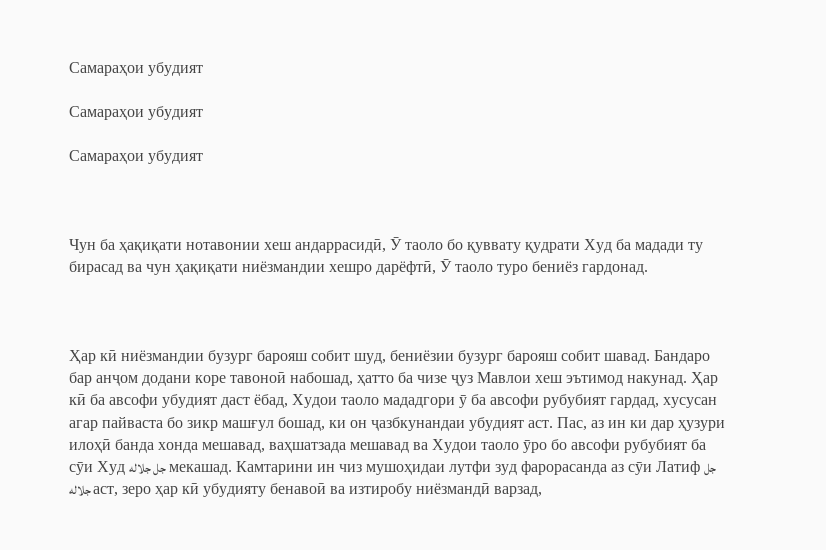Самараҳои убудият

Самараҳои убудият

Самараҳои убудият



Чун ба ҳақиқати нотавонии хеш андаррасидӣ, Ӯ таоло бо қуввату қудрати Худ ба мадади ту бирасад ва чун ҳақиқати ниёзмандии хешро дарёфтӣ, Ӯ таоло туро бениёз гардонад.



Ҳар кӣ ниёзмандии бузург барояш собит шуд, бениёзии бузург барояш собит шавад. Бандаро бар анҷом додани коре тавоноӣ набошад, ҳатто ба чизе ҷуз Мавлои хеш эътимод накунад. Ҳар кӣ ба авсофи убудият даст ёбад, Худои таоло мададгори ӯ ба авсофи рубубият гардад, хусусан агар пайваста бо зикр машғул бошад, ки он ҷазбкунандаи убудият аст. Пас, аз ин ки дар ҳузури илоҳӣ банда хонда мешавад, ваҳшатзада мешавад ва Худои таоло ӯро бо авсофи рубубият ба сӯи Худ جل جلاله мекашад. Камтарини ин чиз мушоҳидаи лутфи зуд фарорасанда аз сӯи Латиф جل جلاله аст, зеро ҳар кӣ убудияту бенавоӣ ва изтиробу ниёзмандӣ варзад,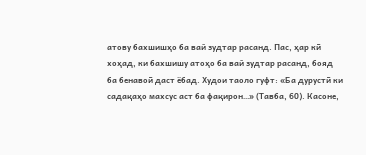атову бахшишҳо ба вай зудтар расанд. Пас, ҳар кӣ хоҳад, ки бахшишу атоҳо ба вай зудтар расанд, бояд ба бенавоӣ даст ёбад. Худои таоло гуфт: «Ба дурустӣ ки садақаҳо махсус аст ба фақирон…» (Тавба, 60). Касоне,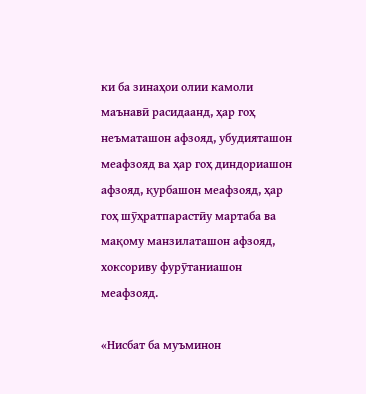ки ба зинаҳои олии камоли маънавӣ расидаанд, ҳар гоҳ неъматашон афзояд, убудияташон меафзояд ва ҳар гоҳ диндориашон афзояд, қурбашон меафзояд, ҳар гоҳ шӯҳратпарастӣу мартаба ва мақому манзилаташон афзояд, хоксориву фурӯтаниашон меафзояд.

«Нисбат ба муъминон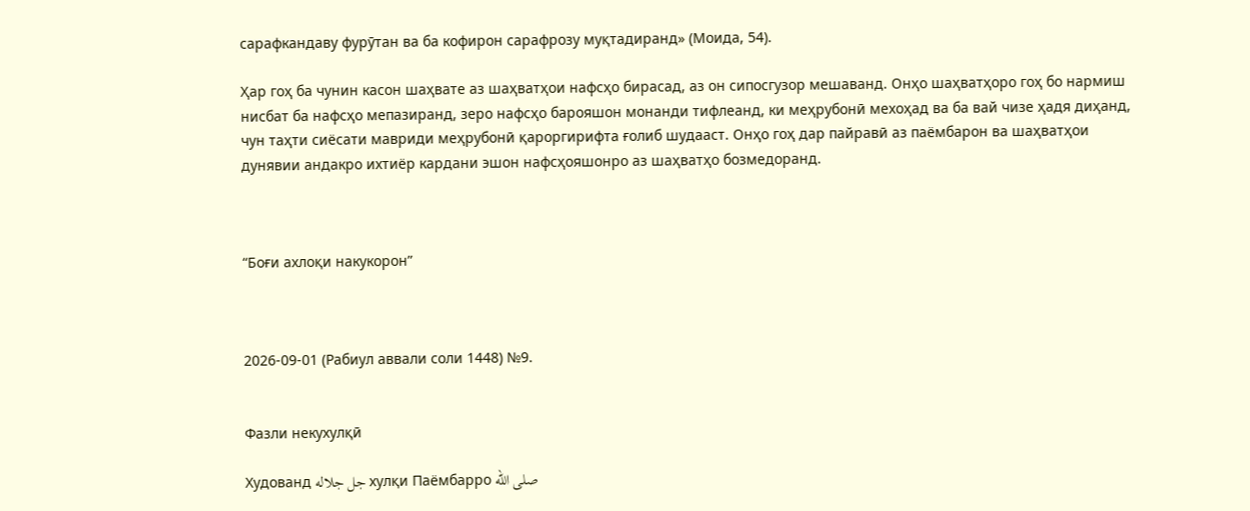сарафкандаву фурӯтан ва ба кофирон сарафрозу муқтадиранд» (Моида, 54).

Ҳар гоҳ ба чунин касон шаҳвате аз шаҳватҳои нафсҳо бирасад, аз он сипосгузор мешаванд. Онҳо шаҳватҳоро гоҳ бо нармиш нисбат ба нафсҳо мепазиранд, зеро нафсҳо барояшон монанди тифлеанд, ки меҳрубонӣ мехоҳад ва ба вай чизе ҳадя диҳанд, чун таҳти сиёсати мавриди меҳрубонӣ қароргирифта ғолиб шудааст. Онҳо гоҳ дар пайравӣ аз паёмбарон ва шаҳватҳои дунявии андакро ихтиёр кардани эшон нафсҳояшонро аз шаҳватҳо бозмедоранд.



“Боғи ахлоқи накукорон”



2026-09-01 (Рабиул аввали соли 1448) №9.


Фазли некухулқӣ

Худованд جل جلاله хулқи Паёмбарро صلى الله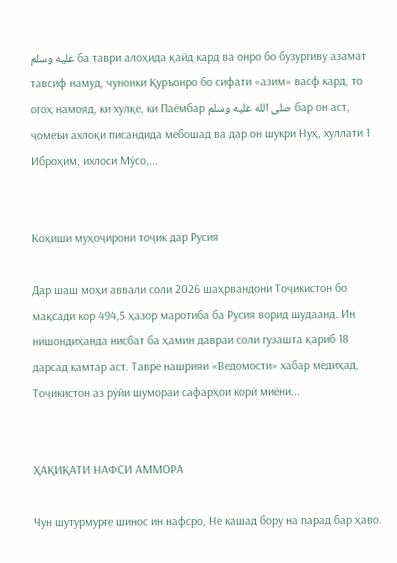عليه وسلم ба таври алоҳида қайд кард ва онро бо бузургиву азамат тавсиф намуд, чунонки Қуръонро бо сифати «азим» васф кард, то огоҳ намояд, ки хулқе, ки Паёмбар صلى الله عليه وسلم бар он аст, ҷомеъи ахлоқи писандида мебошад ва дар он шукри Нуҳ, хуллати 1 Иброҳим, ихлоси Мӯсо,...


Коҳиши муҳоҷирони тоҷик дар Русия

Дар шаш моҳи аввали соли 2026 шаҳрвандони Тоҷикистон бо мақсади кор 494,5 ҳазор маротиба ба Русия ворид шудаанд. Ин нишондиҳанда нисбат ба ҳамин давраи соли гузашта қариб 18 дарсад камтар аст. Тавре нашрияи «Ведомости» хабар медиҳад, Тоҷикистон аз рӯйи шумораи сафарҳои корӣ миёни...


ҲАҚИҚАТИ НАФСИ АММОРА

Чун шутурмурғе шинос ин нафсро, Не кашад бору на парад бар ҳаво.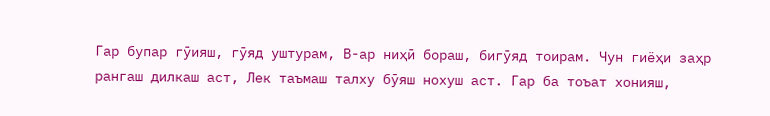Гар бупар гӯияш, гӯяд уштурам, В-ар ниҳӣ бораш, бигӯяд тоирам. Чун гиёҳи заҳр рангаш дилкаш аст, Лек таъмаш талху бӯяш нохуш аст. Гар ба тоъат хонияш,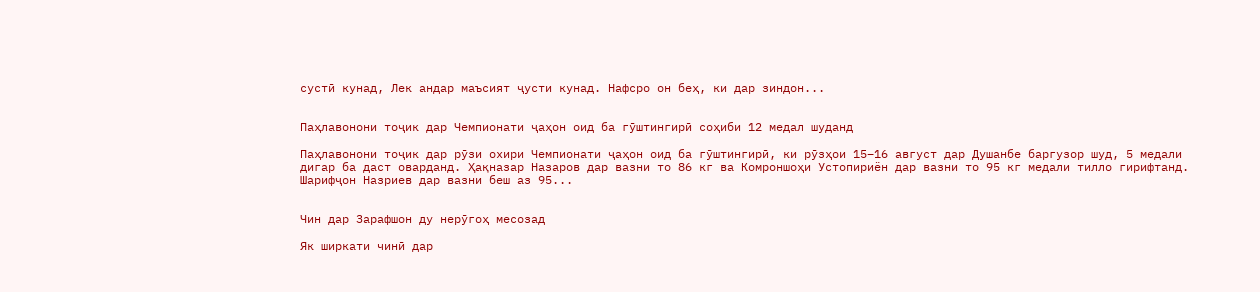сустӣ кунад, Лек андар маъсият ҷусти кунад. Нафсро он беҳ, ки дар зиндон...


Паҳлавонони тоҷик дар Чемпионати ҷаҳон оид ба гӯштингирӣ соҳиби 12 медал шуданд

Паҳлавонони тоҷик дар рӯзи охири Чемпионати ҷаҳон оид ба гӯштингирӣ, ки рӯзҳои 15–16 август дар Душанбе баргузор шуд, 5 медали дигар ба даст оварданд. Ҳақназар Назаров дар вазни то 86 кг ва Комроншоҳи Устопириён дар вазни то 95 кг медали тилло гирифтанд. Шарифҷон Назриев дар вазни беш аз 95...


Чин дар Зарафшон ду нерӯгоҳ месозад

Як ширкати чинӣ дар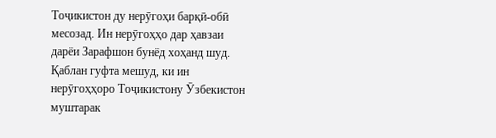Тоҷикистон ду нерӯгоҳи барқӣ-обӣ месозад. Ин нерӯгоҳҳо дар ҳавзаи дарёи Зарафшон бунёд хоҳанд шуд. Қаблан гуфта мешуд, ки ин нерӯгоҳҳоро Тоҷикистону Ӯзбекистон муштарак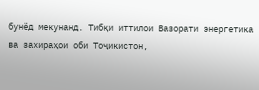бунёд мекунанд. Тибқи иттилои Вазорати энергетика ва захираҳои оби Тоҷикистон,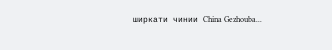ширкати чинии China Gezhouba...